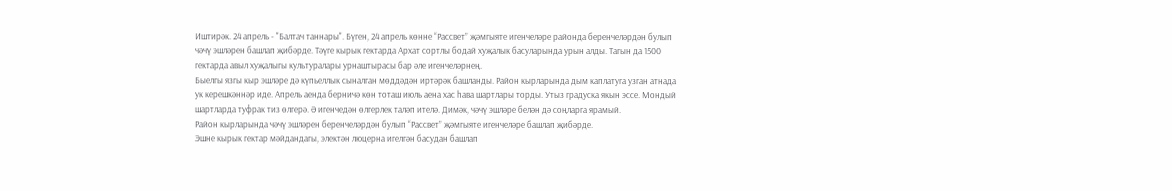Иштирәк. 24 апрель - "Балтач таннары". Бүген, 24 апрель көнне “Рассвет” җәмгыяте игенчеләре районда беренчеләрдән булып чәчү эшләрен башлап җибәрде. Тәүге кырык гектарда Архат сортлы бодай хуҗалык басуларында урын алды. Тагын да 1500 гектарда авыл хуҗалыгы культуралары урнаштырасы бар әле игенчеләрнең.
Быелгы язгы кыр эшләре дә күпьеллык сыналган мөддәдән иртәрәк башланды. Район кырларында дым каплатуга узган атнада ук керешкәннәр иде. Апрель аенда берничә көн тоташ июль аена хас һава шартлары торды. Утыз градуска якын эссе. Мондый шартларда туфрак тиз өлгерә. Ә игенчедән өлгерлек таләп ителә. Димәк, чәчү эшләре белән дә соңларга ярамый.
Район кырларында чәчү эшләрен беренчеләрдән булып “Рассвет” җәмгыяте игенчеләре башлап җибәрде.
Эшне кырык гектар мәйдандагы, электән люцерна игелгән басудан башлап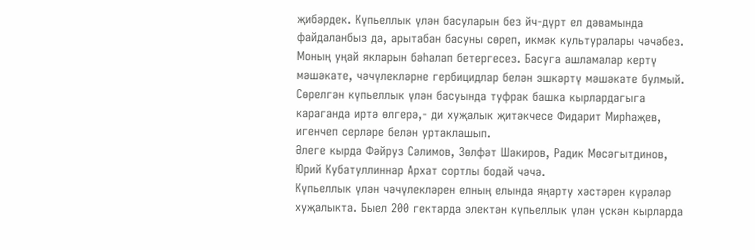җибәрдек. Күпьеллык үлән басуларын без йч-дүрт ел дәвамында файдаланбыз да, арытабан басуны сөреп, икмәк культуралары чәчәбез. Моның уңай якларын бәһалап бетергесез. Басуга ашламалар кертү мәшәкате, чәчүлекләрне гербицидлар белән эшкәртү мәшәкате булмый. Сөрелгән күпьеллык үлән басуында туфрак башка кырлардагыга караганда иртә өлгерә,- ди хуҗалык җитәкчесе Фидарит Мирһаҗев, игенчеп серләре белән уртаклашып.
Әлеге кырда Фәйруз Сәлимов, Зөлфәт Шакиров, Радик Мөсәгытдинов, Юрий Кубатуллиннар Архат сортлы бодай чәчә.
Күпьеллык үлән чәчүлекләрен елның елында яңарту хәстәрен күрәләр хуҗалыкта. Быел 200 гектарда электән күпьеллык үлән үскән кырларда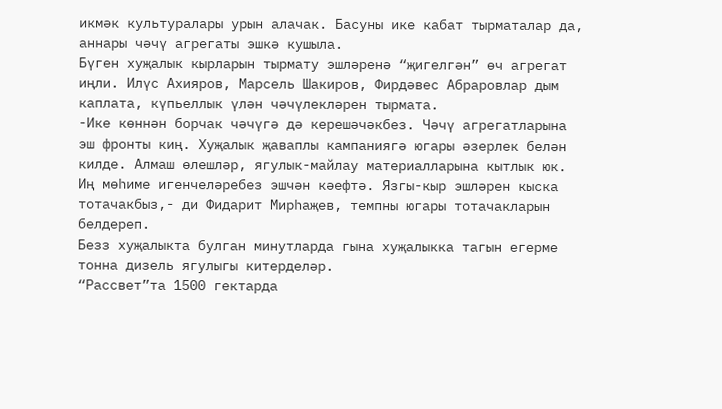икмәк культуралары урын алачак. Басуны ике кабат тырматалар да, аннары чәчү агрегаты эшкә кушыла.
Бүген хуҗалык кырларын тырмату эшләренә “җигелгән” өч агрегат иңли. Илүс Ахияров, Марсель Шакиров, Фирдәвес Абраровлар дым каплата, күпьеллык үлән чәчүлекләрен тырмата.
-Ике көннән борчак чәчүгә дә керешәчәкбез. Чәчү агрегатларына эш фронты киң. Хуҗалык җаваплы кампаниягә югары әзерлек белән килде. Алмаш өлешләр, ягулык-майлау материалларына кытлык юк. Иң мөһиме игенчеләребез эшчән кәефтә. Язгы-кыр эшләрен кыска тотачакбыз,- ди Фидарит Мирһаҗев, темпны югары тотачакларын белдереп.
Безз хуҗалыкта булган минутларда гына хуҗалыкка тагын егерме тонна дизель ягулыгы китерделәр.
“Рассвет”та 1500 гектарда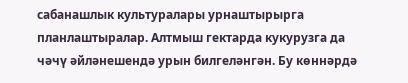сабанашлык культуралары урнаштырырга планлаштыралар. Алтмыш гектарда кукурузга да чәчү әйләнешендә урын билгеләнгән. Бу көннәрдә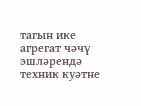тагын ике агрегат чәчү эшләрендә техник куәтне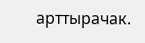арттырачак.